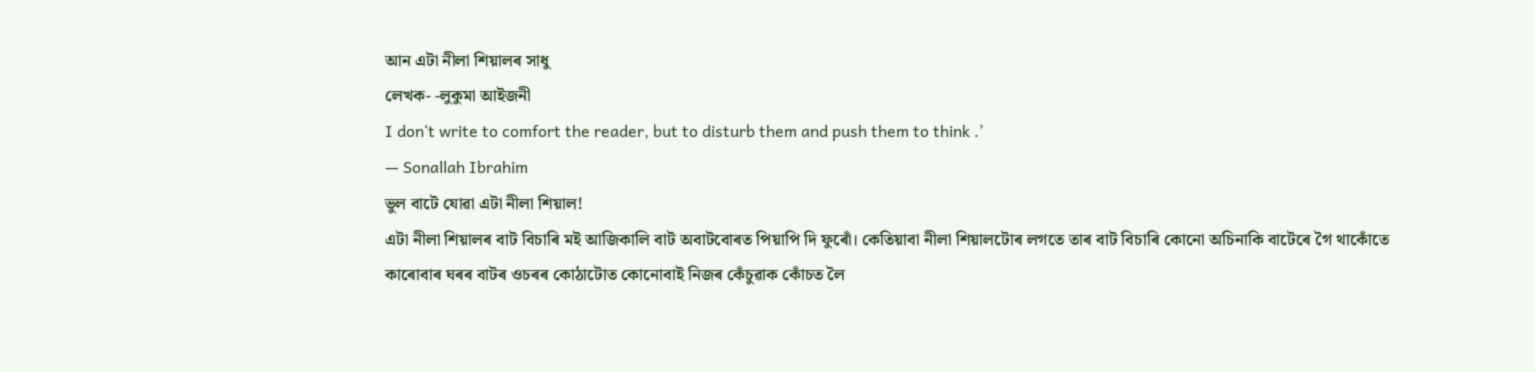আন এটা নীলা শিয়ালৰ সাধু
লেখক- -লুকুমা আইজনী
I don‘t write to comfort the reader, but to disturb them and push them to think .’
— Sonallah Ibrahim
ভুল বাটে যোৱা এটা নীলা শিয়াল!
এটা নীলা শিয়ালৰ বাট বিচাৰি মই আজিকালি বাট অবাটবোৰত পিয়াপি দি ফুৰোঁ। কেতিয়াবা নীলা শিয়ালটোৰ লগতে তাৰ বাট বিচাৰি কোনো অচিনাকি বাটেৰে গৈ থাকোঁতে কাৰোবাৰ ঘৰৰ বাটৰ ওচৰৰ কোঠাটোত কোনোবাই নিজৰ কেঁচুৱাক কোঁচত লৈ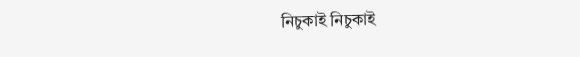নিচুকাই নিচুকাই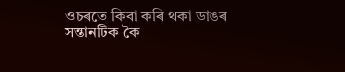ওচৰতে কিবা কৰি থকা ডাঙৰ সন্তানটিক কৈ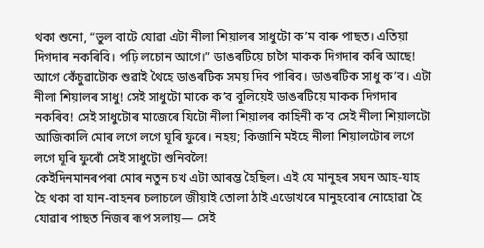থকা শুনো, “ভুল বাটে যোৱা এটা নীলা শিয়ালৰ সাধুটো ক’ম বাৰু পাছত। এতিয়া দিগদাৰ নকৰিবি। পঢ়ি লচোন আগে।” ডাঙৰটিয়ে চাগৈ মাকক দিগদাৰ কৰি আছে! আগে কেঁচুৱাটোক শুৱাই থৈহে ডাঙৰটিক সময় দিব পাৰিব। ডাঙৰটিক সাধু ক’ব। এটা নীলা শিয়ালৰ সাধু! সেই সাধুটো মাকে ক’ব বুলিয়েই ডাঙৰটিয়ে মাকক দিগদাৰ নকৰিব! সেই সাধুটোৰ মাজেৰে যিটো নীলা শিয়ালৰ কাহিনী ক’ব সেই নীলা শিয়ালটো আজিকালি মোৰ লগে লগে ঘূৰি ফুৰে। নহয়; কিজানি মইহে নীলা শিয়ালটোৰ লগে লগে ঘূৰি ফুৰোঁ সেই সাধুটো শুনিবলৈ!
কেইদিনমানৰপৰা মোৰ নতুন চখ এটা আৰম্ভ হৈছিল। এই যে মানুহৰ সঘন আহ-যাহ হৈ থকা বা যান-বাহনৰ চলাচলে জীয়াই তোলা ঠাই এডোখৰে মানুহবোৰ নোহোৱা হৈ যোৱাৰ পাছত নিজৰ ৰূপ সলায়— সেই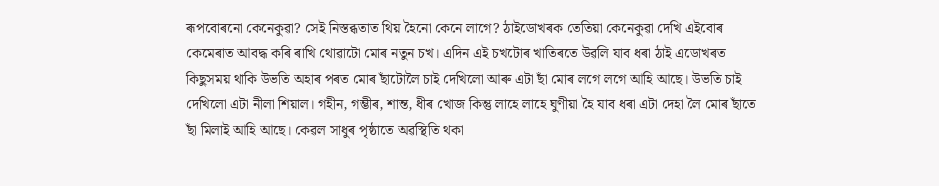ৰূপবোৰনো কেনেকুৱা? সেই নিস্তব্ধতাত থিয় হৈনো কেনে লাগে? ঠাইডোখৰক তেতিয়া কেনেকুৱা দেখি এইবোৰ কেমেৰাত আবদ্ধ কৰি ৰাখি থোৱাটো মোৰ নতুন চখ। এদিন এই চখটোৰ খাতিৰতে উৱলি যাব ধৰা ঠাই এডোখৰত কিছুসময় থাকি উভতি অহাৰ পৰত মোৰ ছাঁটোলৈ চাই দেখিলো আৰু এটা ছাঁ মোৰ লগে লগে আহি আছে। উভতি চাই দেখিলো এটা নীলা শিয়াল। গহীন, গম্ভীৰ, শান্ত, ধীৰ খোজ কিন্তু লাহে লাহে ঘুণীয়া হৈ যাব ধৰা এটা দেহা লৈ মোৰ ছাঁতে ছাঁ মিলাই আহি আছে। কেৱল সাধুৰ পৃষ্ঠাতে অৱস্থিতি থকা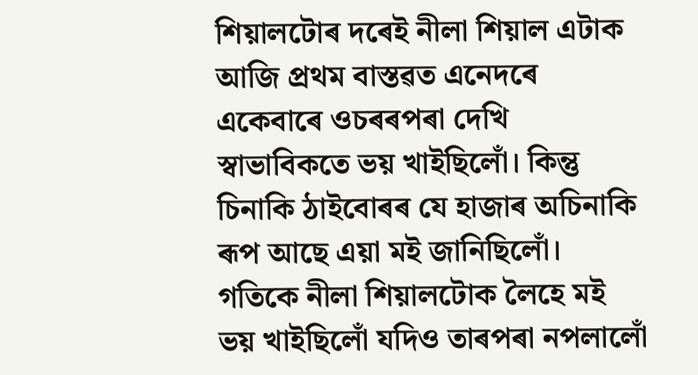শিয়ালটোৰ দৰেই নীলা শিয়াল এটাক আজি প্ৰথম বাস্তৱত এনেদৰে একেবাৰে ওচৰৰপৰা দেখি স্বাভাবিকতে ভয় খাইছিলোঁ। কিন্তু চিনাকি ঠাইবোৰৰ যে হাজাৰ অচিনাকি ৰূপ আছে এয়া মই জানিছিলোঁ। গতিকে নীলা শিয়ালটোক লৈহে মই ভয় খাইছিলোঁ যদিও তাৰপৰা নপলালোঁ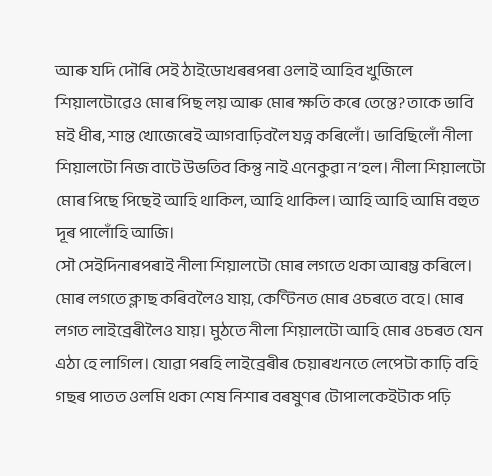আৰু যদি দৌৰি সেই ঠাইডোখৰৰপৰা ওলাই আহিব খুজিলে শিয়ালটোৱেও মোৰ পিছ লয় আৰু মোৰ ক্ষতি কৰে তেন্তে? তাকে ভাবি মই ধীৰ, শান্ত খোজেৰেই আগবাঢ়িবলৈ যত্ন কৰিলোঁ। ভাবিছিলোঁ নীলা শিয়ালটো নিজ বাটে উভতিব কিন্তু নাই এনেকুৱা ন’হল। নীলা শিয়ালটো মোৰ পিছে পিছেই আহি থাকিল, আহি থাকিল। আহি আহি আমি বহুত দূৰ পালোঁহি আজি।
সৌ সেইদিনাৰপৰাই নীলা শিয়ালটো মোৰ লগতে থকা আৰম্ভ কৰিলে। মোৰ লগতে ক্লাছ কৰিবলৈও যায়, কেণ্টিনত মোৰ ওচৰতে বহে। মোৰ লগত লাইব্ৰেৰীলৈও যায়। মুঠতে নীলা শিয়ালটো আহি মোৰ ওচৰত যেন এঠা হে লাগিল। যোৱা পৰহি লাইব্ৰেৰীৰ চেয়াৰখনতে লেপেটা কাঢ়ি বহি গছৰ পাতত ওলমি থকা শেষ নিশাৰ বৰষুণৰ টোপালকেইটাক পঢ়ি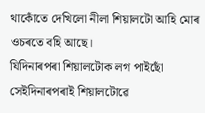থাকোঁতে দেখিলো নীলা শিয়ালটো আহি মোৰ ওচৰতে বহি আছে।
যিদিনাৰপৰা শিয়ালটোক লগ পাইছোঁ সেইদিনাৰপৰাই শিয়ালটোৱে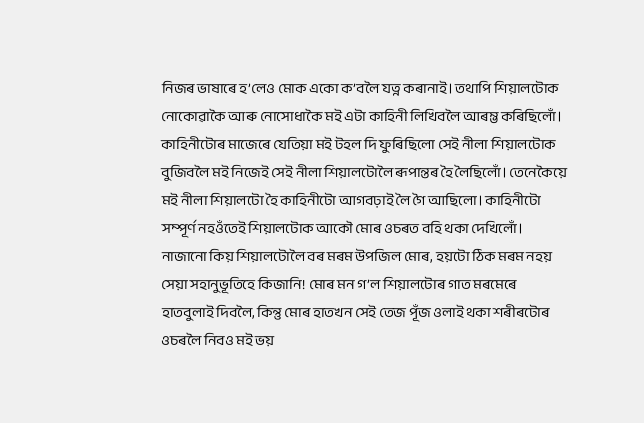নিজৰ ভাষাৰে হ’লেও মোক একো ক’বলৈ যত্ন কৰানাই। তথাপি শিয়ালটোক নোকোৱাকৈ আৰু নোসোধাকৈ মই এটা কাহিনী লিখিবলৈ আৰম্ভ কৰিছিলোঁ। কাহিনীটোৰ মাজেৰে যেতিয়া মই টহল দি ফুৰিছিলো সেই নীলা শিয়ালটোক বুজিবলৈ মই নিজেই সেই নীলা শিয়ালটোলৈ ৰূপান্তৰ হৈ লৈছিলোঁ। তেনেকৈয়ে মই নীলা শিয়ালটো হৈ কাহিনীটো আগবঢ়াই লৈ গৈ আছিলো। কাহিনীটো সম্পূৰ্ণ নহওঁতেই শিয়ালটোক আকৌ মোৰ ওচৰত বহি থকা দেখিলোঁ। নাজানো কিয় শিয়ালটোলৈ বৰ মৰম উপজিল মোৰ, হয়টো ঠিক মৰম নহয় সেয়া সহানুভূতিহে কিজানি! মোৰ মন গ’ল শিয়ালটোৰ গাত মৰমেৰে হাতবুলাই দিবলৈ, কিন্তু মোৰ হাতখন সেই তেজ পূঁজ ওলাই থকা শৰীৰটোৰ ওচৰলৈ নিবও মই ভয়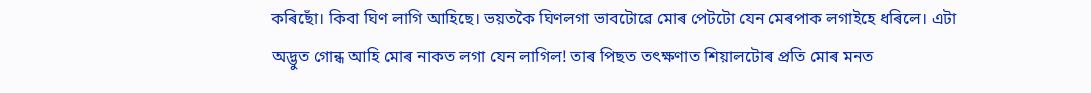কৰিছোঁ। কিবা ঘিণ লাগি আহিছে। ভয়তকৈ ঘিণলগা ভাবটোৱে মোৰ পেটটো যেন মেৰপাক লগাইহে ধৰিলে। এটা অদ্ভুত গোন্ধ আহি মোৰ নাকত লগা যেন লাগিল! তাৰ পিছত তৎক্ষণাত শিয়ালটোৰ প্ৰতি মোৰ মনত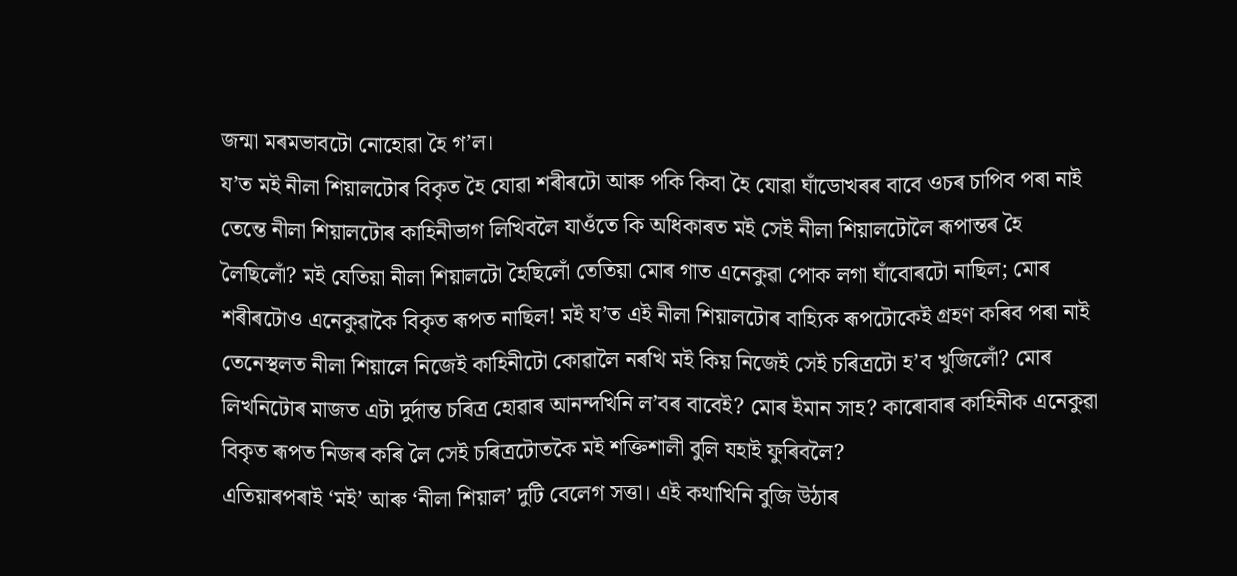জন্মা মৰমভাবটো নোহোৱা হৈ গ’ল।
য’ত মই নীলা শিয়ালটোৰ বিকৃত হৈ যোৱা শৰীৰটো আৰু পকি কিবা হৈ যোৱা ঘাঁডোখৰৰ বাবে ওচৰ চাপিব পৰা নাই তেন্তে নীলা শিয়ালটোৰ কাহিনীভাগ লিখিবলৈ যাওঁতে কি অধিকাৰত মই সেই নীলা শিয়ালটোলৈ ৰূপান্তৰ হৈ লৈছিলোঁ? মই যেতিয়া নীলা শিয়ালটো হৈছিলোঁ তেতিয়া মোৰ গাত এনেকুৱা পোক লগা ঘাঁবোৰটো নাছিল; মোৰ শৰীৰটোও এনেকুৱাকৈ বিকৃত ৰূপত নাছিল! মই য’ত এই নীলা শিয়ালটোৰ বাহ্যিক ৰূপটোকেই গ্ৰহণ কৰিব পৰা নাই তেনেস্থলত নীলা শিয়ালে নিজেই কাহিনীটো কোৱালৈ নৰখি মই কিয় নিজেই সেই চৰিত্ৰটো হ’ব খুজিলোঁ? মোৰ লিখনিটোৰ মাজত এটা দুৰ্দান্ত চৰিত্ৰ হোৱাৰ আনন্দখিনি ল’বৰ বাবেই? মোৰ ইমান সাহ? কাৰোবাৰ কাহিনীক এনেকুৱা বিকৃত ৰূপত নিজৰ কৰি লৈ সেই চৰিত্ৰটোতকৈ মই শক্তিশালী বুলি যহাই ফুৰিবলৈ?
এতিয়াৰপৰাই ‘মই’ আৰু ‘নীলা শিয়াল’ দুটি বেলেগ সত্তা। এই কথাখিনি বুজি উঠাৰ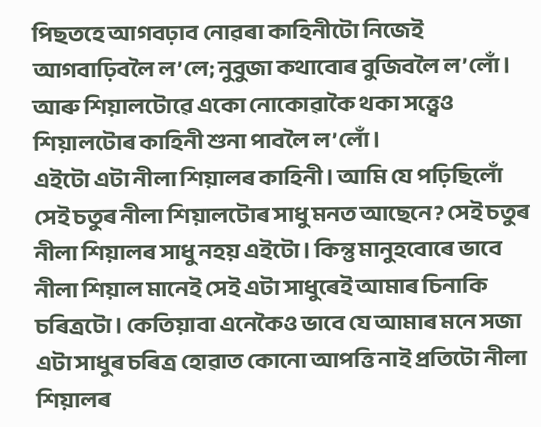পিছতহে আগবঢ়াব নোৱৰা কাহিনীটো নিজেই আগবাঢ়িবলৈ ল’লে; নুবুজা কথাবোৰ বুজিবলৈ ল’লোঁ। আৰু শিয়ালটোৱে একো নোকোৱাকৈ থকা সত্ত্বেও শিয়ালটোৰ কাহিনী শুনা পাবলৈ ল’লোঁ।
এইটো এটা নীলা শিয়ালৰ কাহিনী। আমি যে পঢ়িছিলোঁ সেই চতুৰ নীলা শিয়ালটোৰ সাধু মনত আছেনে? সেই চতুৰ নীলা শিয়ালৰ সাধু নহয় এইটো। কিন্তু মানুহবোৰে ভাবে নীলা শিয়াল মানেই সেই এটা সাধুৰেই আমাৰ চিনাকি চৰিত্ৰটো। কেতিয়াবা এনেকৈও ভাবে যে আমাৰ মনে সজা এটা সাধুৰ চৰিত্ৰ হোৱাত কোনো আপত্তি নাই প্ৰতিটো নীলা শিয়ালৰ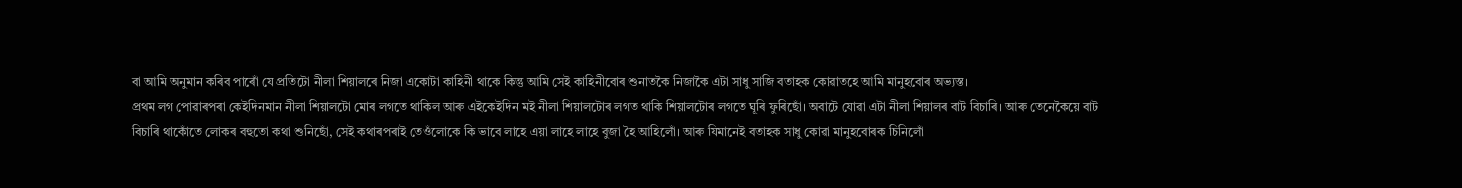বা আমি অনুমান কৰিব পাৰোঁ যে প্ৰতিটো নীলা শিয়ালৰে নিজা একোটা কাহিনী থাকে কিন্তু আমি সেই কাহিনীবোৰ শুনাতকৈ নিজাকৈ এটা সাধু সাজি বতাহক কোৱাতহে আমি মানুহবোৰ অভ্যস্ত।
প্ৰথম লগ পোৱাৰপৰা কেইদিনমান নীলা শিয়ালটো মোৰ লগতে থাকিল আৰু এইকেইদিন মই নীলা শিয়ালটোৰ লগত থাকি শিয়ালটোৰ লগতে ঘূৰি ফুৰিছোঁ। অবাটে যোৱা এটা নীলা শিয়ালৰ বাট বিচাৰি। আৰু তেনেকৈয়ে বাট বিচাৰি থাকোঁতে লোকৰ বহুতো কথা শুনিছোঁ, সেই কথাৰপৰাই তেওঁলোকে কি ভাবে লাহে এয়া লাহে লাহে বুজা হৈ আহিলোঁ। আৰু যিমানেই বতাহক সাধু কোৱা মানুহবোৰক চিনিলোঁ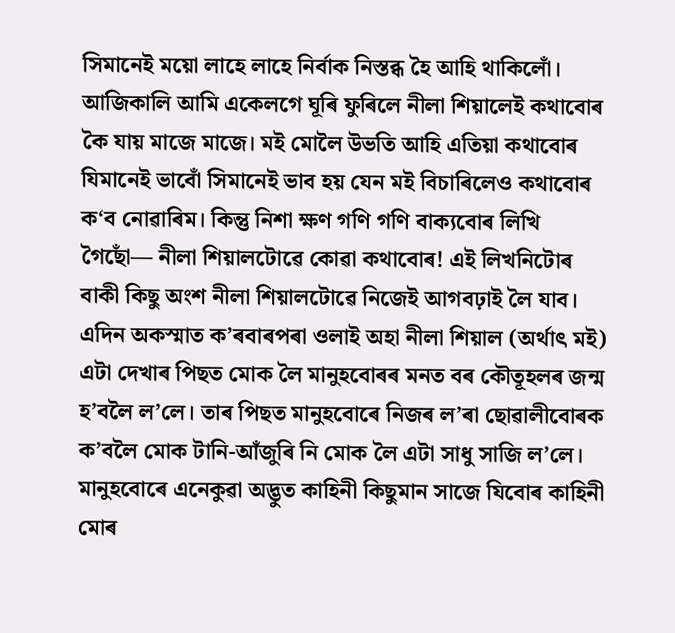সিমানেই ময়ো লাহে লাহে নিৰ্বাক নিস্তব্ধ হৈ আহি থাকিলোঁ। আজিকালি আমি একেলগে ঘূৰি ফুৰিলে নীলা শিয়ালেই কথাবোৰ কৈ যায় মাজে মাজে। মই মোলৈ উভতি আহি এতিয়া কথাবোৰ যিমানেই ভাবোঁ সিমানেই ভাব হয় যেন মই বিচাৰিলেও কথাবোৰ ক‘ব নোৱাৰিম। কিন্তু নিশা ক্ষণ গণি গণি বাক্যবোৰ লিখি গৈছোঁ— নীলা শিয়ালটোৱে কোৱা কথাবোৰ! এই লিখনিটোৰ বাকী কিছু অংশ নীলা শিয়ালটোৱে নিজেই আগবঢ়াই লৈ যাব।
এদিন অকস্মাত ক’ৰবাৰপৰা ওলাই অহা নীলা শিয়াল (অৰ্থাৎ মই) এটা দেখাৰ পিছত মোক লৈ মানুহবোৰৰ মনত বৰ কৌতূহলৰ জন্ম হ’বলৈ ল’লে। তাৰ পিছত মানুহবোৰে নিজৰ ল’ৰা ছোৱালীবোৰক ক’বলৈ মোক টানি-আঁজুৰি নি মোক লৈ এটা সাধু সাজি ল’লে। মানুহবোৰে এনেকুৱা অদ্ভুত কাহিনী কিছুমান সাজে যিবোৰ কাহিনী মোৰ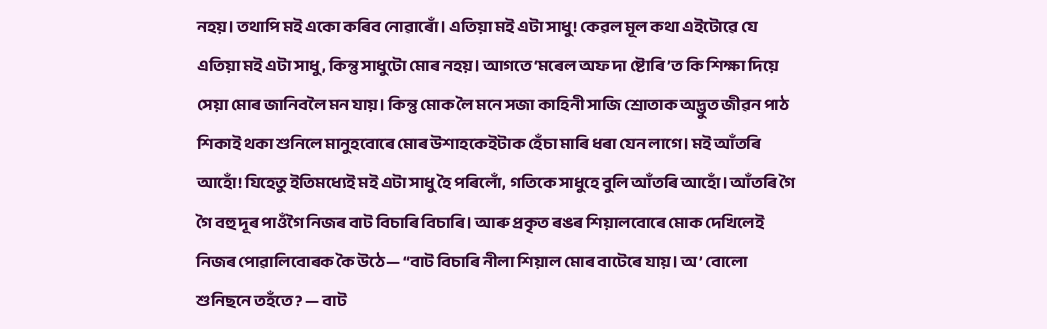নহয়। তথাপি মই একো কৰিব নোৱাৰোঁ। এতিয়া মই এটা সাধু! কেৱল মূল কথা এইটোৱে যে এতিয়া মই এটা সাধু, কিন্তু সাধুটো মোৰ নহয়। আগতে ‘মৰেল অফ দা ষ্টোৰি’ত কি শিক্ষা দিয়ে সেয়া মোৰ জানিবলৈ মন যায়। কিন্তু মোক লৈ মনে সজা কাহিনী সাজি শ্ৰোতাক অদ্ভুত জীৱন পাঠ শিকাই থকা শুনিলে মানুহবোৰে মোৰ উশাহকেইটাক হেঁচা মাৰি ধৰা যেন লাগে। মই আঁতৰি আহোঁ! যিহেতু ইতিমধ্যেই মই এটা সাধু হৈ পৰিলোঁ, গতিকে সাধুহে বুলি আঁতৰি আহোঁ। আঁতৰি গৈ গৈ বহু দূৰ পাওঁগৈ নিজৰ বাট বিচাৰি বিচাৰি। আৰু প্ৰকৃত ৰঙৰ শিয়ালবোৰে মোক দেখিলেই নিজৰ পোৱালিবোৰক কৈ উঠে— “বাট বিচাৰি নীলা শিয়াল মোৰ বাটেৰে যায়। অ’ বোলো শুনিছনে তহঁতে? — বাট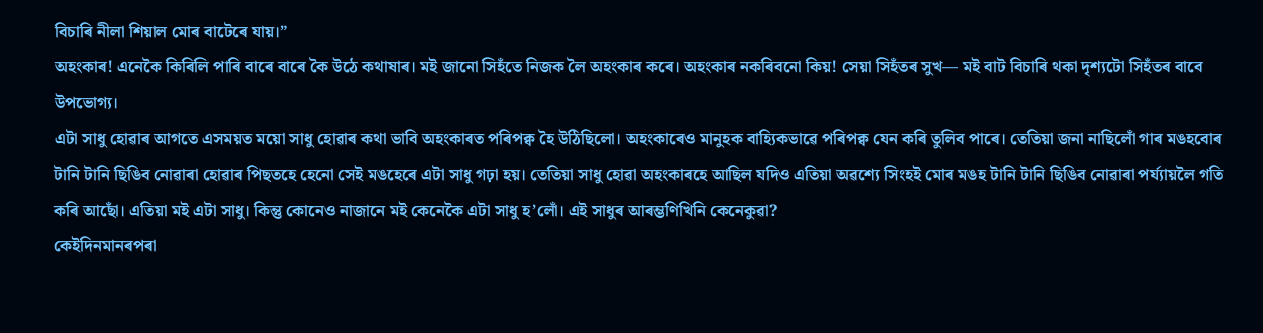বিচাৰি নীলা শিয়াল মোৰ বাটেৰে যায়।”
অহংকাৰ! এনেকৈ কিৰিলি পাৰি বাৰে বাৰে কৈ উঠে কথাষাৰ। মই জানো সিহঁতে নিজক লৈ অহংকাৰ কৰে। অহংকাৰ নকৰিবনো কিয়! সেয়া সিহঁতৰ সুখ— মই বাট বিচাৰি থকা দৃশ্যটো সিহঁতৰ বাবে উপভোগ্য।
এটা সাধু হোৱাৰ আগতে এসময়ত ময়ো সাধু হোৱাৰ কথা ভাবি অহংকাৰত পৰিপক্ব হৈ উঠিছিলো। অহংকাৰেও মানুহক বাহ্যিকভাৱে পৰিপক্ব যেন কৰি তুলিব পাৰে। তেতিয়া জনা নাছিলোঁ গাৰ মঙহবোৰ টানি টানি ছিঙিব নোৱাৰা হোৱাৰ পিছতহে হেনো সেই মঙহেৰে এটা সাধু গঢ়া হয়। তেতিয়া সাধু হোৱা অহংকাৰহে আছিল যদিও এতিয়া অৱশ্যে সিংহই মোৰ মঙহ টানি টানি ছিঙিব নোৱাৰা পৰ্য্যায়লৈ গতি কৰি আছোঁ। এতিয়া মই এটা সাধু। কিন্তু কোনেও নাজানে মই কেনেকৈ এটা সাধু হ’লোঁ। এই সাধুৰ আৰম্ভণিখিনি কেনেকুৱা?
কেইদিনমানৰপৰা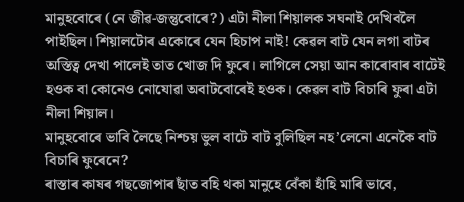মানুহবোৰে (নে জীৱ-জন্তুবোৰে?) এটা নীলা শিয়ালক সঘনাই দেখিবলৈ পাইছিল। শিয়ালটোৰ একোৰে যেন হিচাপ নাই! কেৱল বাট যেন লগা বাটৰ অস্তিত্ব দেখা পালেই তাত খোজ দি ফুৰে। লাগিলে সেয়া আন কাৰোবাৰ বাটেই হওক বা কোনেও নোযোৱা অবাটবোৰেই হওক। কেৱল বাট বিচাৰি ফুৰা এটা নীলা শিয়াল।
মানুহবোৰে ভাবি লৈছে নিশ্চয় ভুল বাটে বাট বুলিছিল নহ’লেনো এনেকৈ বাট বিচাৰি ফুৰেনে?
ৰাস্তাৰ কাষৰ গছজোপাৰ ছাঁত বহি থকা মানুহে বেঁকা হাঁহি মাৰি ভাবে,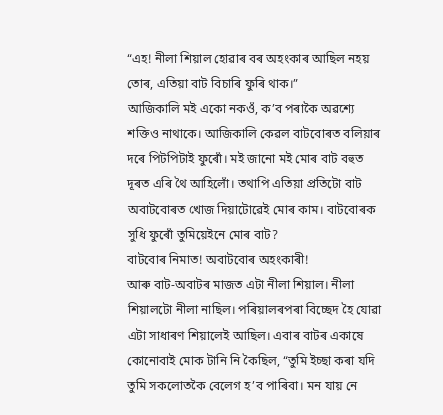“এহ! নীলা শিয়াল হোৱাৰ বৰ অহংকাৰ আছিল নহয় তোৰ, এতিয়া বাট বিচাৰি ফুৰি থাক।”
আজিকালি মই একো নকওঁ, ক’ব পৰাকৈ অৱশ্যে শক্তিও নাথাকে। আজিকালি কেৱল বাটবোৰত বলিয়াৰ দৰে পিটপিটাই ফুৰোঁ। মই জানো মই মোৰ বাট বহুত দূৰত এৰি থৈ আহিলোঁ। তথাপি এতিয়া প্ৰতিটো বাট অবাটবোৰত খোজ দিয়াটোৱেই মোৰ কাম। বাটবোৰক সুধি ফুৰোঁ তুমিয়েইনে মোৰ বাট?
বাটবোৰ নিমাত! অবাটবোৰ অহংকাৰী!
আৰু বাট-অবাটৰ মাজত এটা নীলা শিয়াল। নীলা শিয়ালটো নীলা নাছিল। পৰিয়ালৰপৰা বিচ্ছেদ হৈ যোৱা এটা সাধাৰণ শিয়ালেই আছিল। এবাৰ বাটৰ একাষে কোনোবাই মোক টানি নি কৈছিল, “তুমি ইচ্ছা কৰা যদি তুমি সকলোতকৈ বেলেগ হ’ব পাৰিবা। মন যায় নে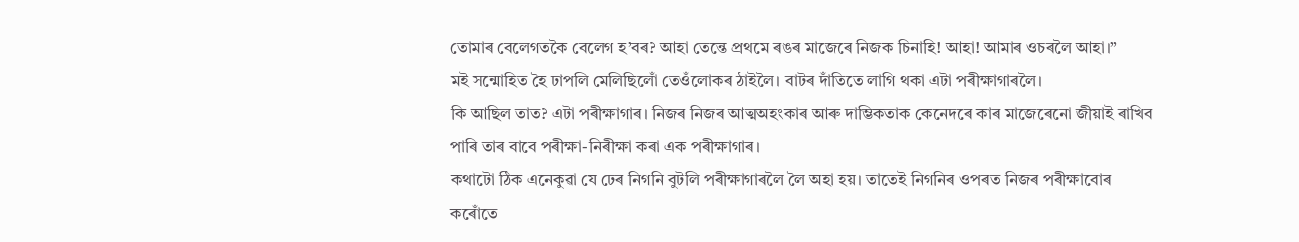তোমাৰ বেলেগতকৈ বেলেগ হ’বৰ? আহা তেন্তে প্ৰথমে ৰঙৰ মাজেৰে নিজক চিনাহি! আহা! আমাৰ ওচৰলৈ আহা।”
মই সন্মোহিত হৈ ঢাপলি মেলিছিলোঁ তেওঁলোকৰ ঠাইলৈ। বাটৰ দাঁতিতে লাগি থকা এটা পৰীক্ষাগাৰলৈ।
কি আছিল তাত? এটা পৰীক্ষাগাৰ। নিজৰ নিজৰ আত্মঅহংকাৰ আৰু দাম্ভিকতাক কেনেদৰে কাৰ মাজেৰেনো জীয়াই ৰাখিব পাৰি তাৰ বাবে পৰীক্ষা-নিৰীক্ষা কৰা এক পৰীক্ষাগাৰ।
কথাটো ঠিক এনেকুৱা যে ঢেৰ নিগনি বুটলি পৰীক্ষাগাৰলৈ লৈ অহা হয়। তাতেই নিগনিৰ ওপৰত নিজৰ পৰীক্ষাবোৰ কৰোঁতে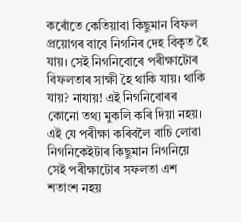কৰোঁতে কেতিয়াবা কিছুমান বিফল প্ৰয়োগৰ বাবে নিগনিৰ দেহ বিকৃত হৈ যায়। সেই নিগনিবোৰে পৰীক্ষাটোৰ বিফলতাৰ সাক্ষী হৈ থাকি যায়। থাকি যায়? নাযায়! এই নিগনিবোৰৰ কোনো তথ্য মুকলি কৰি দিয়া নহয়। এই যে পৰীক্ষা কৰিবলৈ বাচি লোৱা নিগনিকেইটাৰ কিছুমান নিগনিয়ে সেই পৰীক্ষাটোৰ সফলতা এশ শতাংশ নহয়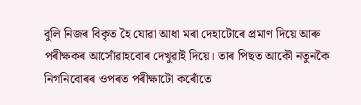বুলি নিজৰ বিকৃত হৈ যোৱা আধা মৰা দেহাটোৰে প্ৰমাণ দিয়ে আৰু পৰীক্ষকৰ আসোঁৱাহবোৰ দেখুৱাই দিয়ে। তাৰ পিছত আকৌ নতুনকৈ নিগনিবোৰৰ ওপৰত পৰীক্ষাটো কৰোঁতে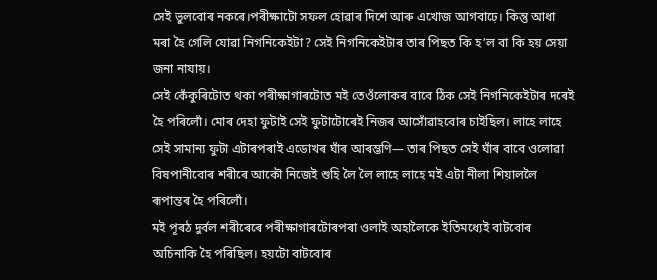সেই ভুলবোৰ নকৰে।পৰীক্ষাটো সফল হোৱাৰ দিশে আৰু এখোজ আগবাঢ়ে। কিন্তু আধা মৰা হৈ গেলি যোৱা নিগনিকেইটা? সেই নিগনিকেইটাৰ তাৰ পিছত কি হ’ল বা কি হয় সেয়া জনা নাযায়।
সেই কেঁকুৰিটোত থকা পৰীক্ষাগাৰটোত মই তেওঁলোকৰ বাবে ঠিক সেই নিগনিকেইটাৰ দৰেই হৈ পৰিলোঁ। মোৰ দেহা ফুটাই সেই ফুটাটোৰেই নিজৰ আসোঁৱাহবোৰ চাইছিল। লাহে লাহে সেই সামান্য ফুটা এটাৰপৰাই এডোখৰ ঘাঁৰ আৰম্ভণি— তাৰ পিছত সেই ঘাঁৰ বাবে ওলোৱা বিষপানীবোৰ শৰীৰে আকৌ নিজেই শুহি লৈ লৈ লাহে লাহে মই এটা নীলা শিয়াললৈ ৰূপান্তৰ হৈ পৰিলোঁ।
মই পূৰঠ দুৰ্বল শৰীৰেৰে পৰীক্ষাগাৰটোৰপৰা ওলাই অহালৈকে ইতিমধ্যেই বাটবোৰ অচিনাকি হৈ পৰিছিল। হয়টো বাটবোৰ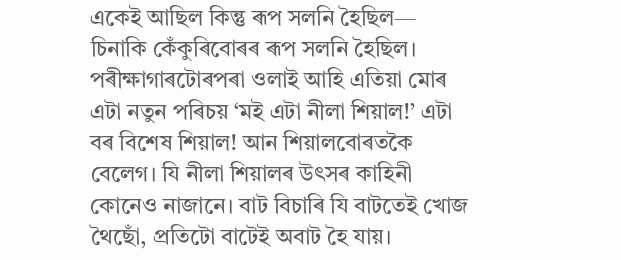একেই আছিল কিন্তু ৰূপ সলনি হৈছিল— চিনাকি কেঁকুৰিবোৰৰ ৰূপ সলনি হৈছিল।
পৰীক্ষাগাৰটোৰপৰা ওলাই আহি এতিয়া মোৰ এটা নতুন পৰিচয় ‘মই এটা নীলা শিয়াল!’ এটা বৰ বিশেষ শিয়াল! আন শিয়ালবোৰতকৈ বেলেগ। যি নীলা শিয়ালৰ উৎসৰ কাহিনী কোনেও নাজানে। বাট বিচাৰি যি বাটতেই খোজ থৈছোঁ, প্ৰতিটো বাটেই অবাট হৈ যায়।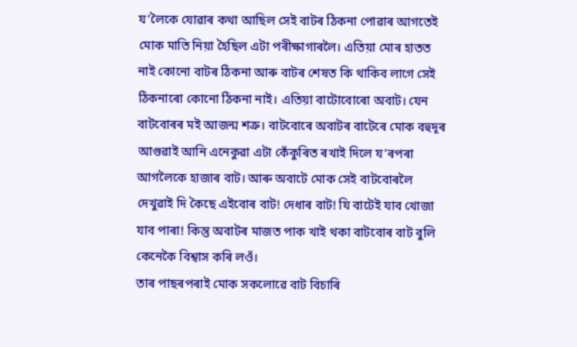য’লৈকে যোৱাৰ কথা আছিল সেই বাটৰ ঠিকনা পোৱাৰ আগতেই মোক মাতি নিয়া হৈছিল এটা পৰীক্ষাগাৰলৈ। এতিয়া মোৰ হাতত নাই কোনো বাটৰ ঠিকনা আৰু বাটৰ শেষত কি থাকিব লাগে সেই ঠিকনাৰো কোনো ঠিকনা নাই। এতিয়া বাটোবোৰো অবাট। যেন বাটবোৰৰ মই আজন্ম শত্ৰু। বাটবোৰে অবাটৰ বাটেৰে মোক বহুদূৰ আগুৱাই আনি এনেকুৱা এটা কেঁকুৰিত ৰখাই দিলে য’ৰপৰা আগলৈকে হাজাৰ বাট। আৰু অবাটে মোক সেই বাটবোৰলৈ দেখুৱাই দি কৈছে এইবোৰ বাট! দেধাৰ বাট! যি বাটেই যাব খোজা যাব পাৰা! কিন্তু অবাটৰ মাজত পাক খাই থকা বাটবোৰ বাট বুলি কেনেকৈ বিশ্বাস কৰি লওঁ।
তাৰ পাছৰপৰাই মোক সকলোৱে বাট বিচাৰি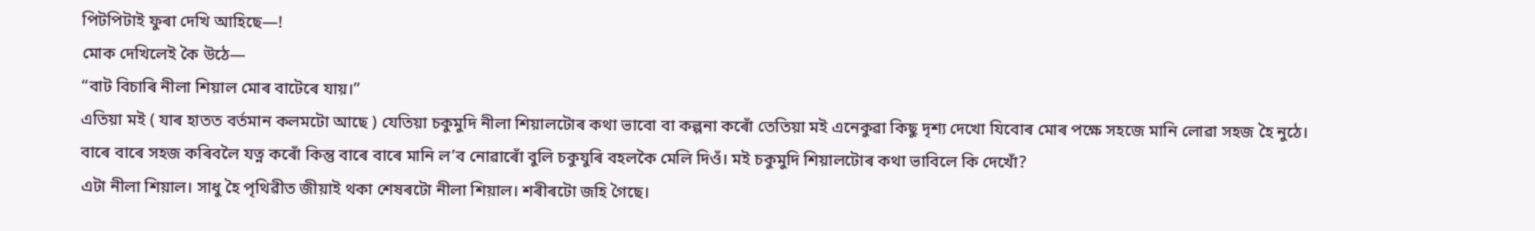পিটপিটাই ফুৰা দেখি আহিছে—!
মোক দেখিলেই কৈ উঠে—
“বাট বিচাৰি নীলা শিয়াল মোৰ বাটেৰে যায়।”
এতিয়া মই ( যাৰ হাতত বৰ্তমান কলমটো আছে ) যেতিয়া চকুমুদি নীলা শিয়ালটোৰ কথা ভাবো বা কল্পনা কৰোঁ তেতিয়া মই এনেকুৱা কিছু দৃশ্য দেখো যিবোৰ মোৰ পক্ষে সহজে মানি লোৱা সহজ হৈ নুঠে। বাৰে বাৰে সহজ কৰিবলৈ যত্ন কৰোঁ কিন্তু বাৰে বাৰে মানি ল’ব নোৱাৰোঁ বুলি চকুযুৰি বহলকৈ মেলি দিওঁ। মই চকুমুদি শিয়ালটোৰ কথা ভাবিলে কি দেখোঁ?
এটা নীলা শিয়াল। সাধু হৈ পৃথিৱীত জীয়াই থকা শেষৰটো নীলা শিয়াল। শৰীৰটো জহি গৈছে।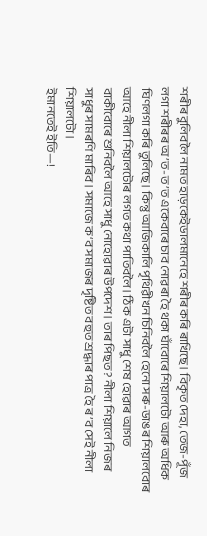শৰীৰ বুলিবলৈ নামত হাড়কেইডালমানেহে শৰীৰ কৰি ৰাখিছে। বিকৃত দেহা, তেজ-পূঁজ লগা শৰীৰৰ অ’ত-ত’ত একেবাৰে চাব নোৱৰা হৈ থকা ঘাঁবোৰে শিয়ালটো আৰু অধিক ঘিণলগা কৰি তুলিছে। কিন্তু আজিকালি পৃথিৱীখন চিনিবলৈ হেনো সৰু-ডাঙৰ শিয়ালবোৰ আহে নীলা শিয়ালটোৰ লগত কথা পাতিবলৈ। ঠিক এটা সাধু শেষ হোৱাৰ আগত বাকীবোৰে শুনিবলৈ আহে সাধু নোহোৱাৰ উপদেশ। তাৰ পিছত? নীলা শিয়ালে নিজৰ সাধুৰ সামৰণি মাৰিব। সমাজে ক‘ব সমাজৰ দৃষ্টিত বহুত শ্ৰদ্ধাৰ পাত্ৰ হৈ ৰ’ব সেই নীলা শিয়ালটো।
ইমানতেই ইতি—!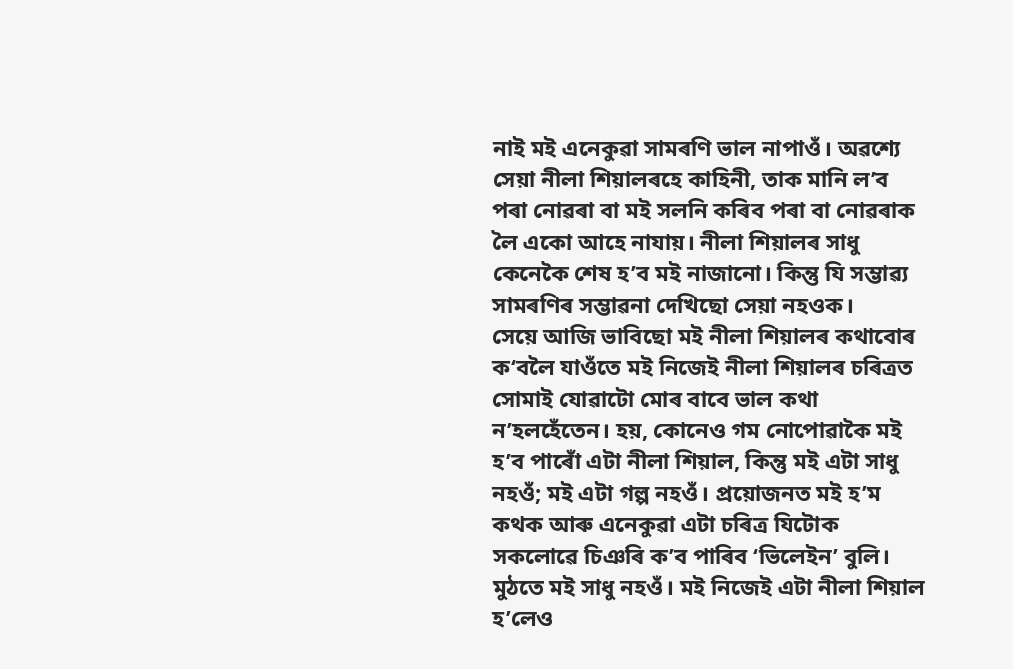নাই মই এনেকুৱা সামৰণি ভাল নাপাওঁ। অৱশ্যে সেয়া নীলা শিয়ালৰহে কাহিনী, তাক মানি ল’ব পৰা নোৱৰা বা মই সলনি কৰিব পৰা বা নোৱৰাক লৈ একো আহে নাযায়। নীলা শিয়ালৰ সাধু কেনেকৈ শেষ হ’ব মই নাজানো। কিন্তু যি সম্ভাৱ্য সামৰণিৰ সম্ভাৱনা দেখিছো সেয়া নহওক।
সেয়ে আজি ভাবিছো মই নীলা শিয়ালৰ কথাবোৰ ক‘বলৈ যাওঁতে মই নিজেই নীলা শিয়ালৰ চৰিত্ৰত সোমাই যোৱাটো মোৰ বাবে ভাল কথা ন’হলহেঁতেন। হয়, কোনেও গম নোপোৱাকৈ মই হ’ব পাৰোঁ এটা নীলা শিয়াল, কিন্তু মই এটা সাধু নহওঁ; মই এটা গল্প নহওঁ। প্ৰয়োজনত মই হ’ম কথক আৰু এনেকুৱা এটা চৰিত্ৰ যিটোক সকলোৱে চিঞৰি ক’ব পাৰিব ‘ভিলেইন’ বুলি। মুঠতে মই সাধু নহওঁ। মই নিজেই এটা নীলা শিয়াল হ’লেও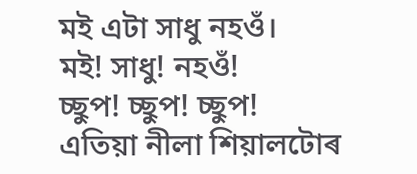মই এটা সাধু নহওঁ।
মই! সাধু! নহওঁ!
চ্ছুপ! চ্ছুপ! চ্ছুপ!
এতিয়া নীলা শিয়ালটোৰ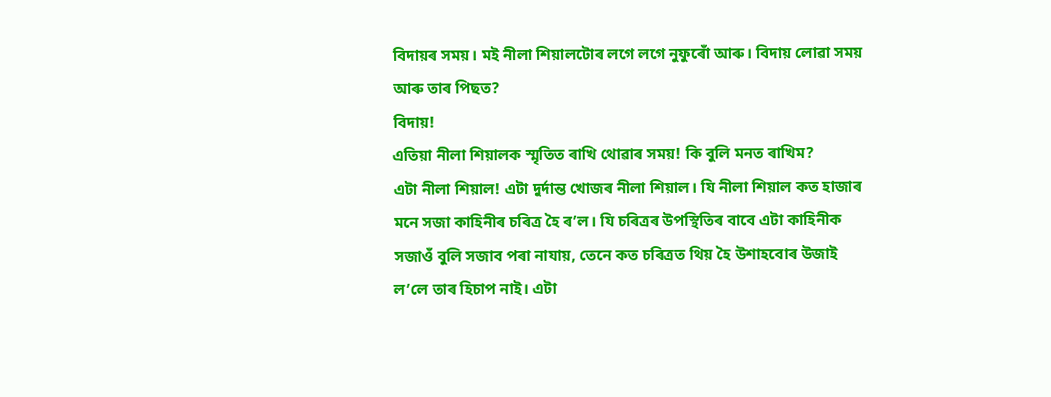বিদায়ৰ সময়। মই নীলা শিয়ালটোৰ লগে লগে নুফুৰোঁ আৰু। বিদায় লোৱা সময় আৰু তাৰ পিছত?
বিদায়!
এতিয়া নীলা শিয়ালক স্মৃতিত ৰাখি থোৱাৰ সময়! কি বুলি মনত ৰাখিম?
এটা নীলা শিয়াল! এটা দুৰ্দান্ত খোজৰ নীলা শিয়াল। যি নীলা শিয়াল কত হাজাৰ মনে সজা কাহিনীৰ চৰিত্ৰ হৈ ৰ’ল। যি চৰিত্ৰৰ উপস্থিতিৰ বাবে এটা কাহিনীক সজাওঁ বুলি সজাব পৰা নাযায়, তেনে কত চৰিত্ৰত থিয় হৈ উশাহবোৰ উজাই ল’লে তাৰ হিচাপ নাই। এটা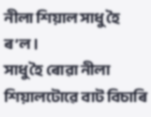নীলা শিয়াল সাধু হৈ ৰ’ল।
সাধু হৈ ৰোৱা নীলা শিয়ালটোৱে বাট বিচাৰি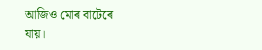আজিও মোৰ বাটেৰে যায়।